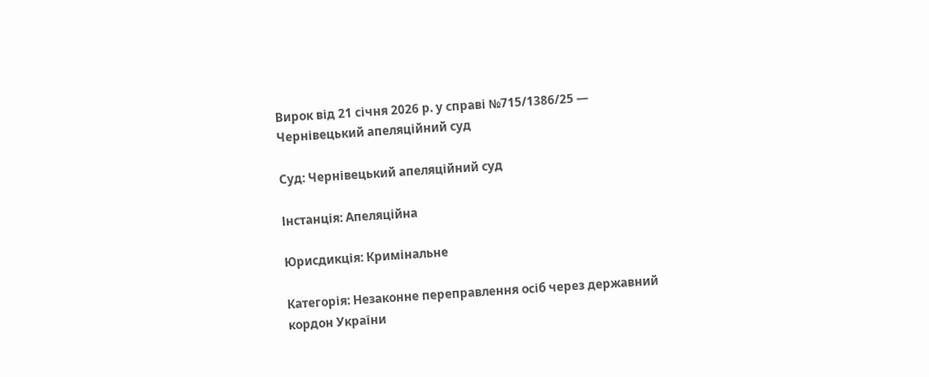Вирок від 21 січня 2026 р. у справі №715/1386/25 — Чернівецький апеляційний суд

Суд: Чернівецький апеляційний суд

Інстанція: Апеляційна

Юрисдикція: Кримінальне

Категорія: Незаконне переправлення осіб через державний кордон України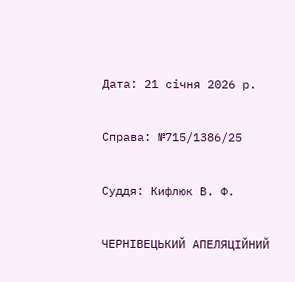Дата: 21 січня 2026 р.

Справа: №715/1386/25

Суддя: Кифлюк В. Ф.

ЧЕРНІВЕЦЬКИЙ АПЕЛЯЦІЙНИЙ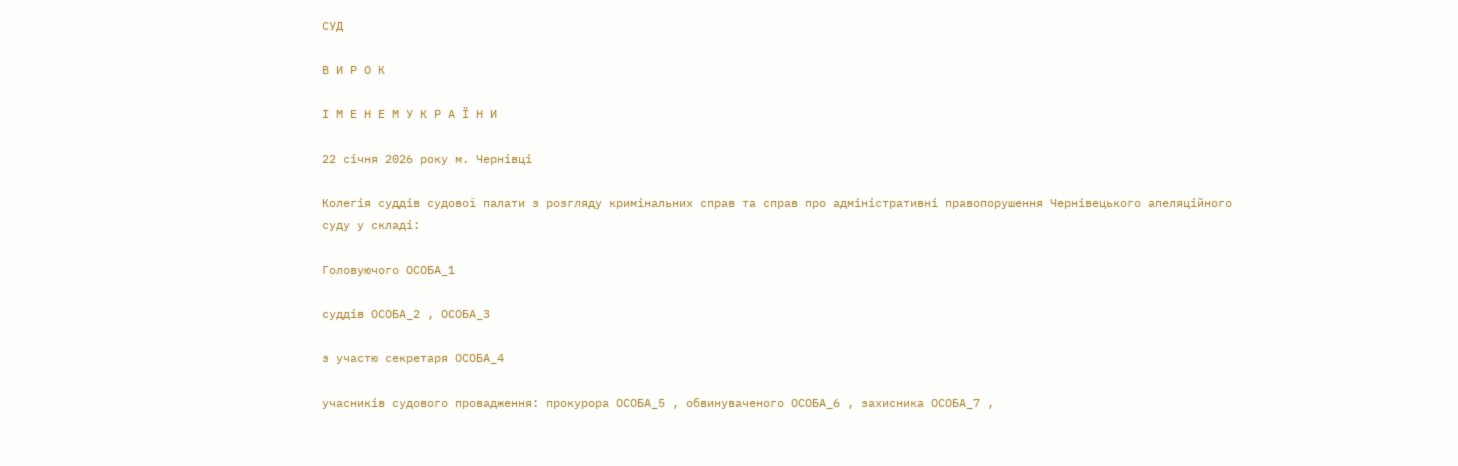СУД

В И Р О К

І М Е Н Е М У К Р А Ї Н И

22 січня 2026 року м. Чернівці

Колегія суддів судової палати з розгляду кримінальних справ та справ про адміністративні правопорушення Чернівецького апеляційного суду у складі:

Головуючого ОСОБА_1

суддів ОСОБА_2 , ОСОБА_3

з участю секретаря ОСОБА_4

учасників судового провадження: прокурора ОСОБА_5 , обвинуваченого ОСОБА_6 , захисника ОСОБА_7 ,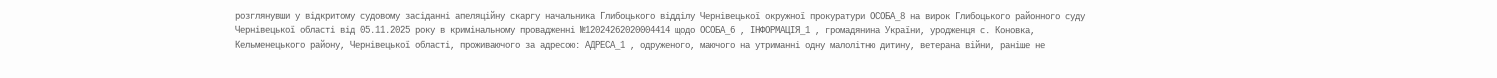розглянувши у відкритому судовому засіданні апеляційну скаргу начальника Глибоцького відділу Чернівецької окружної прокуратури ОСОБА_8 на вирок Глибоцького районного суду Чернівецької області від 05.11.2025 року в кримінальному провадженні №12024262020004414 щодо ОСОБА_6 , ІНФОРМАЦІЯ_1 , громадянина України, уродженця с. Коновка, Кельменецького району, Чернівецької області, проживаючого за адресою: АДРЕСА_1 , одруженого, маючого на утриманні одну малолітню дитину, ветерана війни, раніше не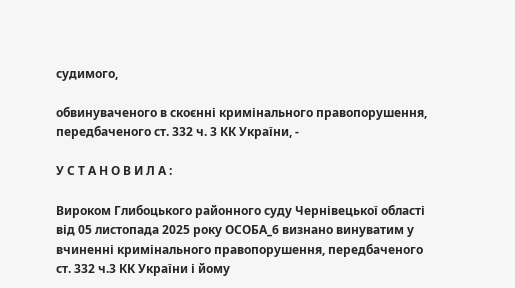судимого,

обвинуваченого в скоєнні кримінального правопорушення, передбаченого ст. 332 ч. 3 КК України, -

У С Т А Н О В И Л А :

Вироком Глибоцького районного суду Чернівецької області від 05 листопада 2025 року ОСОБА_6 визнано винуватим у вчиненні кримінального правопорушення, передбаченого ст. 332 ч.3 КК України і йому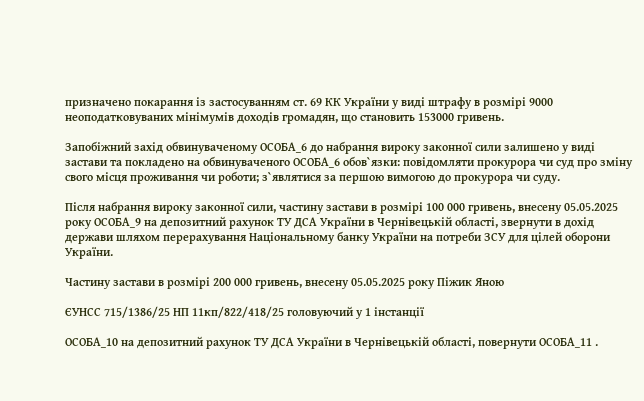призначено покарання із застосуванням ст. 69 КК України у виді штрафу в розмірі 9000 неоподатковуваних мінімумів доходів громадян, що становить 153000 гривень.

Запобіжний захід обвинуваченому ОСОБА_6 до набрання вироку законної сили залишено у виді застави та покладено на обвинуваченого ОСОБА_6 обов`язки: повідомляти прокурора чи суд про зміну свого місця проживання чи роботи; з`являтися за першою вимогою до прокурора чи суду.

Після набрання вироку законної сили, частину застави в розмірі 100 000 гривень, внесену 05.05.2025 року ОСОБА_9 на депозитний рахунок ТУ ДСА України в Чернівецькій області, звернути в дохід держави шляхом перерахування Національному банку України на потреби ЗСУ для цілей оборони України.

Частину застави в розмірі 200 000 гривень, внесену 05.05.2025 року Піжик Яною

ЄУНСС 715/1386/25 НП 11кп/822/418/25 головуючий у 1 інстанції

ОСОБА_10 на депозитний рахунок ТУ ДСА України в Чернівецькій області, повернути ОСОБА_11 .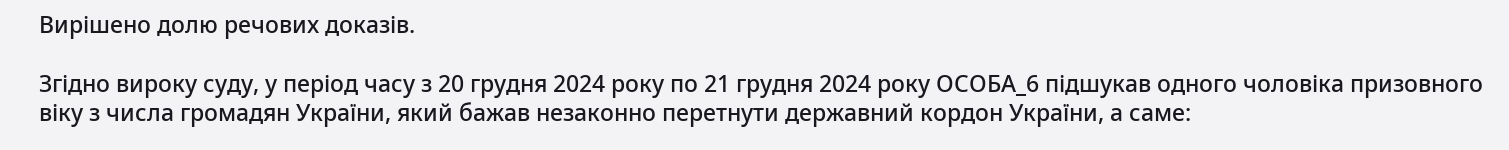Вирішено долю речових доказів.

Згідно вироку суду, у період часу з 20 грудня 2024 року по 21 грудня 2024 року ОСОБА_6 підшукав одного чоловіка призовного віку з числа громадян України, який бажав незаконно перетнути державний кордон України, а саме: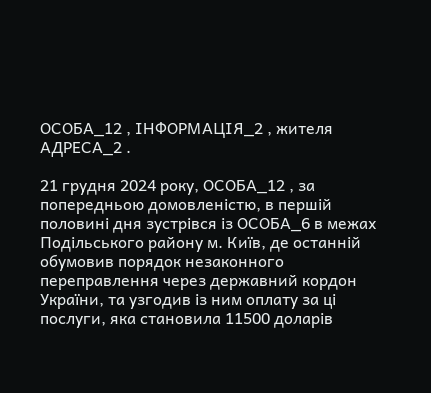ОСОБА_12 , ІНФОРМАЦІЯ_2 , жителя АДРЕСА_2 .

21 грудня 2024 року, ОСОБА_12 , за попередньою домовленістю, в першій половині дня зустрівся із ОСОБА_6 в межах Подільського району м. Київ, де останній обумовив порядок незаконного переправлення через державний кордон України, та узгодив із ним оплату за ці послуги, яка становила 11500 доларів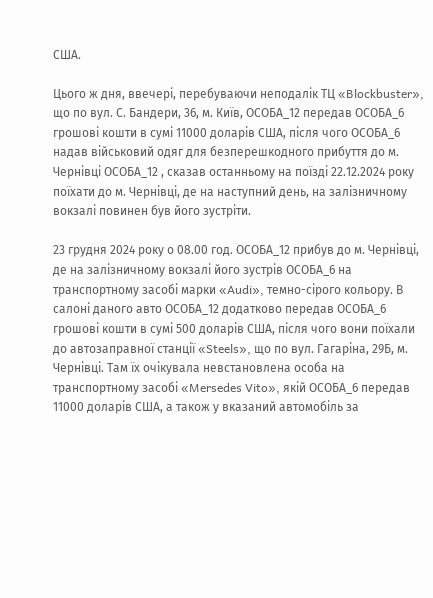США.

Цього ж дня, ввечері, перебуваючи неподалік ТЦ «Blockbuster», що по вул. С. Бандери, 36, м. Київ, ОСОБА_12 передав ОСОБА_6 грошові кошти в сумі 11000 доларів США, після чого ОСОБА_6 надав військовий одяг для безперешкодного прибуття до м. Чернівці ОСОБА_12 , сказав останньому на поїзді 22.12.2024 року поїхати до м. Чернівці, де на наступний день, на залізничному вокзалі повинен був його зустріти.

23 грудня 2024 року о 08.00 год. ОСОБА_12 прибув до м. Чернівці, де на залізничному вокзалі його зустрів ОСОБА_6 на транспортному засобі марки «Audi», темно-сірого кольору. В салоні даного авто ОСОБА_12 додатково передав ОСОБА_6 грошові кошти в сумі 500 доларів США, після чого вони поїхали до автозаправної станції «Steels», що по вул. Гагаріна, 29Б, м. Чернівці. Там їх очікувала невстановлена особа на транспортному засобі «Mersedes Vito», якій ОСОБА_6 передав 11000 доларів США, а також у вказаний автомобіль за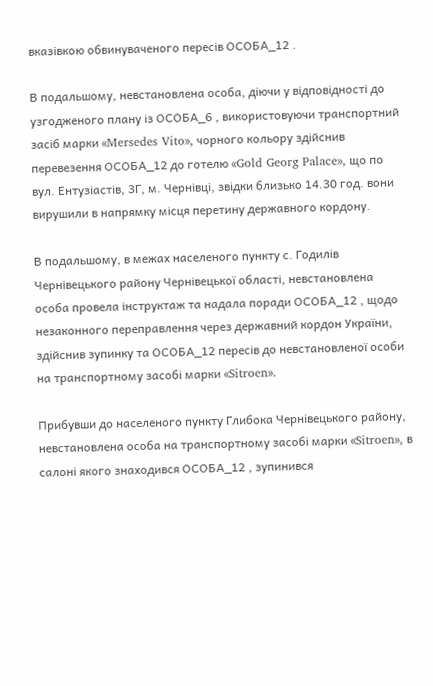вказівкою обвинуваченого пересів ОСОБА_12 .

В подальшому, невстановлена особа, діючи у відповідності до узгодженого плану із ОСОБА_6 , використовуючи транспортний засіб марки «Mersedes Vito», чорного кольору здійснив перевезення ОСОБА_12 до готелю «Gold Georg Palace», що по вул. Ентузіастів, 3Г, м. Чернівці, звідки близько 14.30 год. вони вирушили в напрямку місця перетину державного кордону.

В подальшому, в межах населеного пункту с. Годилів Чернівецького району Чернівецької області, невстановлена особа провела інструктаж та надала поради ОСОБА_12 , щодо незаконного переправлення через державний кордон України, здійснив зупинку та ОСОБА_12 пересів до невстановленої особи на транспортному засобі марки «Sitroen».

Прибувши до населеного пункту Глибока Чернівецького району, невстановлена особа на транспортному засобі марки «Sitroen», в салоні якого знаходився ОСОБА_12 , зупинився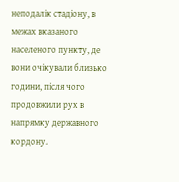неподалік стадіону, в межах вказаного населеного пункту, де вони очікували близько години, після чого продовжили рух в напрямку державного кордону.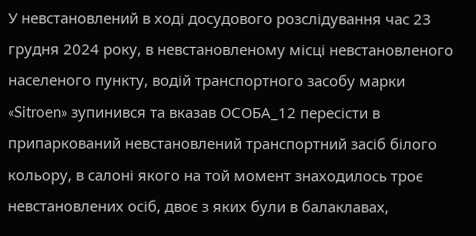У невстановлений в ході досудового розслідування час 23 грудня 2024 року, в невстановленому місці невстановленого населеного пункту, водій транспортного засобу марки «Sitroen» зупинився та вказав ОСОБА_12 пересісти в припаркований невстановлений транспортний засіб білого кольору, в салоні якого на той момент знаходилось троє невстановлених осіб, двоє з яких були в балаклавах,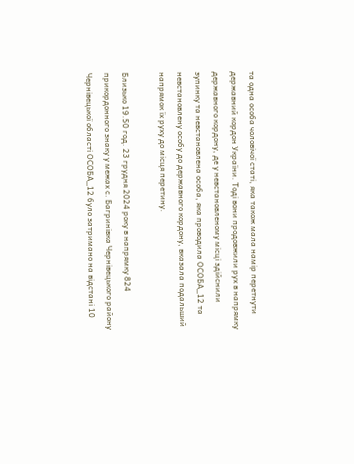та одна особа чоловічої статі, яка також мала намір перетнути державний кордон України. Тоді вони продовжили рух в напрямку державного кордону, де у невстановленому місці здійснили зупинку та невстановлена особа, яка проводила ОСОБА_12 та невстановлену особу до державного кордону, вказала подальший напрямок їх руху до місця перетину.

Близько 19.50 год. 23 грудня 2024 року в напрямку 824 прикордонного знаку у межах с. Багринівка Чернівецького району Чернівецької області ОСОБА_12 було затримано на відстані 10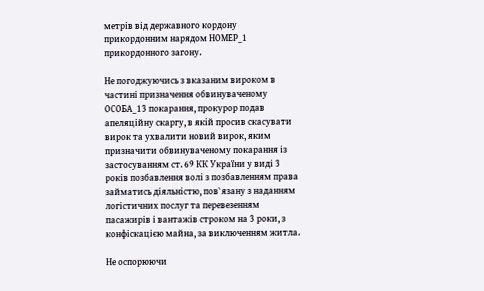метрів від державного кордону прикордонним нарядом НОМЕР_1 прикордонного загону.

Не погоджуючись з вказаним вироком в частині призначення обвинуваченому ОСОБА_13 покарання, прокурор подав апеляційну скаргу, в якій просив скасувати вирок та ухвалити новий вирок, яким призначити обвинуваченому покарання із застосуванням ст. 69 КК України у виді 3 років позбавлення волі з позбавленням права займатись діяльністю, пов`язану з наданням логістичних послуг та перевезенням пасажирів і вантажів строком на 3 роки, з конфіскацією майна, за виключенням житла.

Не оспорюючи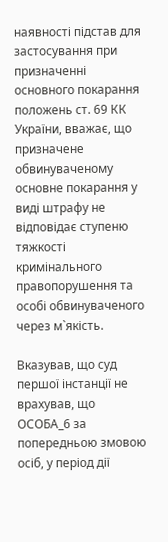наявності підстав для застосування при призначенні основного покарання положень ст. 69 КК України, вважає, що призначене обвинуваченому основне покарання у виді штрафу не відповідає ступеню тяжкості кримінального правопорушення та особі обвинуваченого через м`якість.

Вказував, що суд першої інстанції не врахував, що ОСОБА_6 за попередньою змовою осіб, у період дії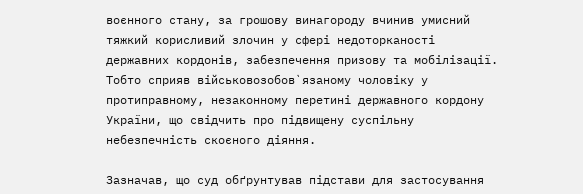воєнного стану, за грошову винагороду вчинив умисний тяжкий корисливий злочин у сфері недоторканості державних кордонів, забезпечення призову та мобілізації. Тобто сприяв військовозобов`язаному чоловіку у протиправному, незаконному перетині державного кордону України, що свідчить про підвищену суспільну небезпечність скоєного діяння.

Зазначав, що суд обґрунтував підстави для застосування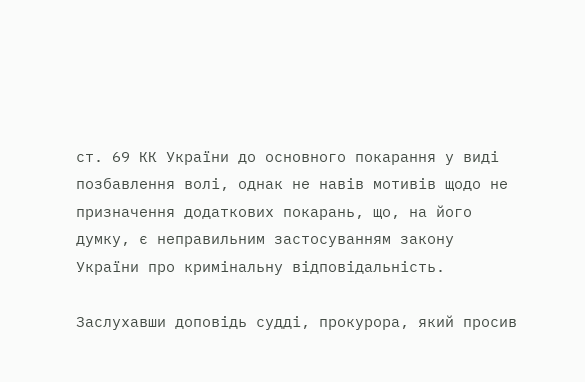ст. 69 КК України до основного покарання у виді позбавлення волі, однак не навів мотивів щодо не призначення додаткових покарань, що, на його думку, є неправильним застосуванням закону України про кримінальну відповідальність.

Заслухавши доповідь судді, прокурора, який просив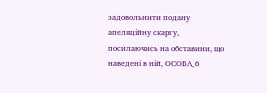задовольнити подану апеляційну скаргу, посилаючись на обставини, що наведені в ній, ОСОБА_6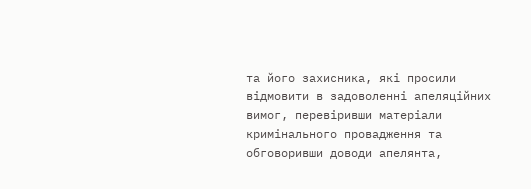та його захисника, які просили відмовити в задоволенні апеляційних вимог, перевіривши матеріали кримінального провадження та обговоривши доводи апелянта,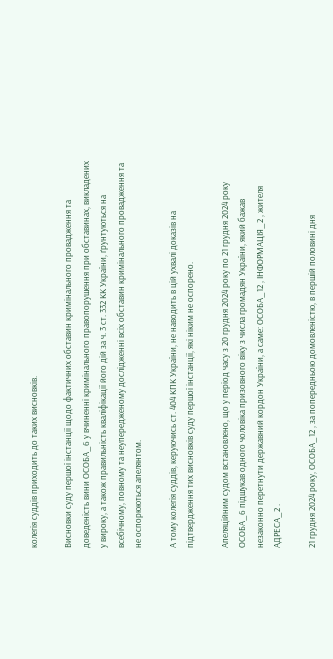колегія суддів приходить до таких висновків.

Висновки суду першої інстанції щодо фактичних обставин кримінального провадження та доведеність вини ОСОБА_6 у вчиненні кримінального правопорушення при обставинах, викладених у вироку, а також правильність кваліфікації його дій за ч. 3 ст. 332 КК України, ґрунтуються на всебічному, повному та неупередженому дослідженні всіх обставин кримінального провадження та не оспорюються апелянтом.

А тому колегія суддів, керуючись ст. 404 КПК України, не наводить в цій ухвалі доказів на підтвердження тих висновків суду першої інстанції, які ніким не оспорено.

Апеляційним судом встановлено, що у період часу з 20 грудня 2024 року по 21 грудня 2024 року ОСОБА_6 підшукав одного чоловіка призовного віку з числа громадян України, який бажав незаконно перетнути державний кордон України, а саме: ОСОБА_12 , ІНФОРМАЦІЯ_2 , жителя АДРЕСА_2 .

21 грудня 2024 року, ОСОБА_12 , за попередньою домовленістю, в першій половині дня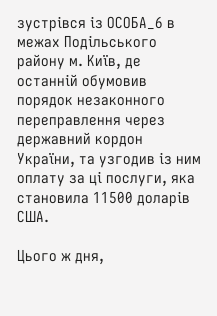зустрівся із ОСОБА_6 в межах Подільського району м. Київ, де останній обумовив порядок незаконного переправлення через державний кордон України, та узгодив із ним оплату за ці послуги, яка становила 11500 доларів США.

Цього ж дня,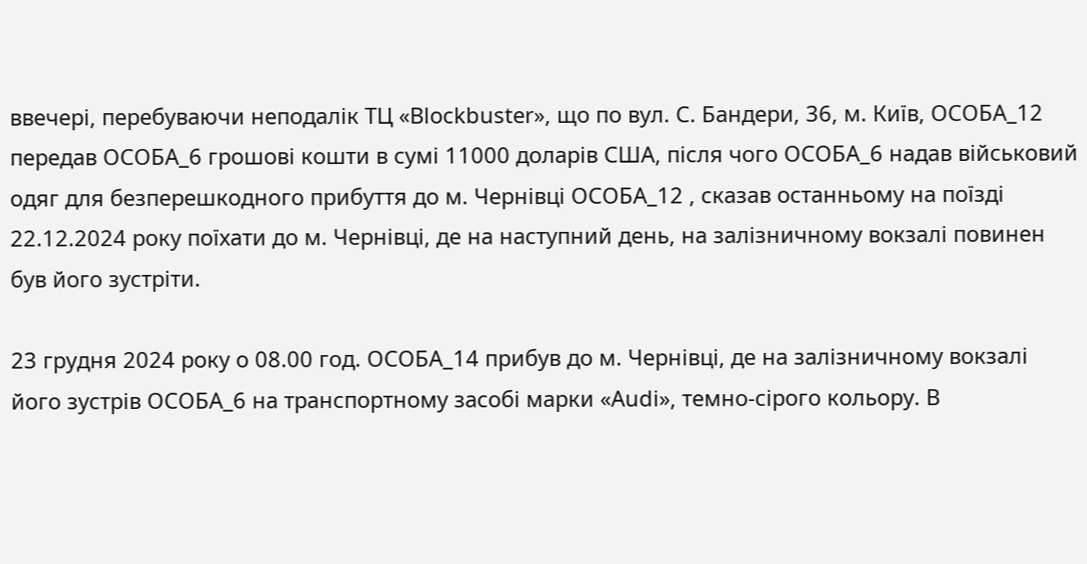ввечері, перебуваючи неподалік ТЦ «Blockbuster», що по вул. С. Бандери, 36, м. Київ, ОСОБА_12 передав ОСОБА_6 грошові кошти в сумі 11000 доларів США, після чого ОСОБА_6 надав військовий одяг для безперешкодного прибуття до м. Чернівці ОСОБА_12 , сказав останньому на поїзді 22.12.2024 року поїхати до м. Чернівці, де на наступний день, на залізничному вокзалі повинен був його зустріти.

23 грудня 2024 року о 08.00 год. ОСОБА_14 прибув до м. Чернівці, де на залізничному вокзалі його зустрів ОСОБА_6 на транспортному засобі марки «Audi», темно-сірого кольору. В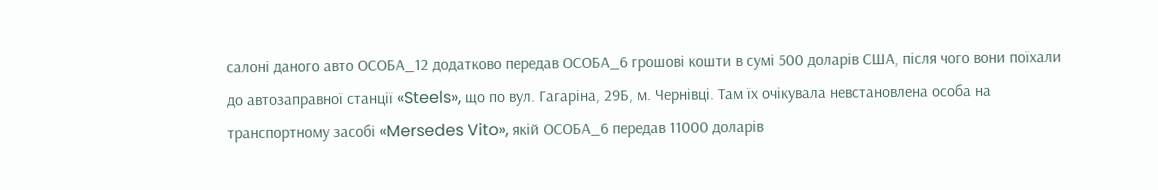салоні даного авто ОСОБА_12 додатково передав ОСОБА_6 грошові кошти в сумі 500 доларів США, після чого вони поїхали до автозаправної станції «Steels», що по вул. Гагаріна, 29Б, м. Чернівці. Там їх очікувала невстановлена особа на транспортному засобі «Mersedes Vito», якій ОСОБА_6 передав 11000 доларів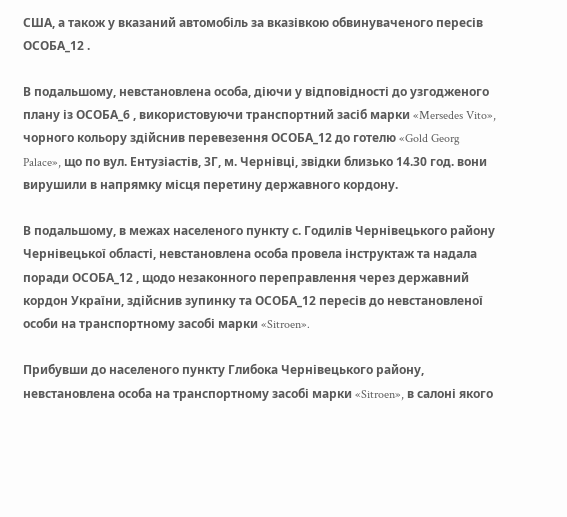США, а також у вказаний автомобіль за вказівкою обвинуваченого пересів ОСОБА_12 .

В подальшому, невстановлена особа, діючи у відповідності до узгодженого плану із ОСОБА_6 , використовуючи транспортний засіб марки «Mersedes Vito», чорного кольору здійснив перевезення ОСОБА_12 до готелю «Gold Georg Palace», що по вул. Ентузіастів, 3Г, м. Чернівці, звідки близько 14.30 год. вони вирушили в напрямку місця перетину державного кордону.

В подальшому, в межах населеного пункту с. Годилів Чернівецького району Чернівецької області, невстановлена особа провела інструктаж та надала поради ОСОБА_12 , щодо незаконного переправлення через державний кордон України, здійснив зупинку та ОСОБА_12 пересів до невстановленої особи на транспортному засобі марки «Sitroen».

Прибувши до населеного пункту Глибока Чернівецького району, невстановлена особа на транспортному засобі марки «Sitroen», в салоні якого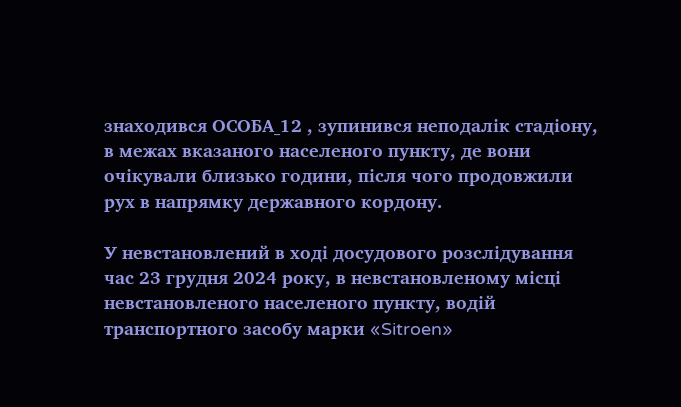знаходився ОСОБА_12 , зупинився неподалік стадіону, в межах вказаного населеного пункту, де вони очікували близько години, після чого продовжили рух в напрямку державного кордону.

У невстановлений в ході досудового розслідування час 23 грудня 2024 року, в невстановленому місці невстановленого населеного пункту, водій транспортного засобу марки «Sitroen»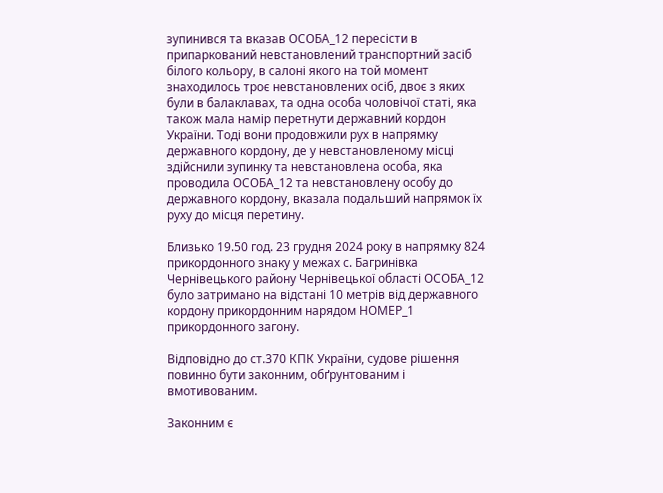зупинився та вказав ОСОБА_12 пересісти в припаркований невстановлений транспортний засіб білого кольору, в салоні якого на той момент знаходилось троє невстановлених осіб, двоє з яких були в балаклавах, та одна особа чоловічої статі, яка також мала намір перетнути державний кордон України. Тоді вони продовжили рух в напрямку державного кордону, де у невстановленому місці здійснили зупинку та невстановлена особа, яка проводила ОСОБА_12 та невстановлену особу до державного кордону, вказала подальший напрямок їх руху до місця перетину.

Близько 19.50 год. 23 грудня 2024 року в напрямку 824 прикордонного знаку у межах с. Багринівка Чернівецького району Чернівецької області ОСОБА_12 було затримано на відстані 10 метрів від державного кордону прикордонним нарядом НОМЕР_1 прикордонного загону.

Відповідно до ст.370 КПК України, судове рішення повинно бути законним, обґрунтованим і вмотивованим.

Законним є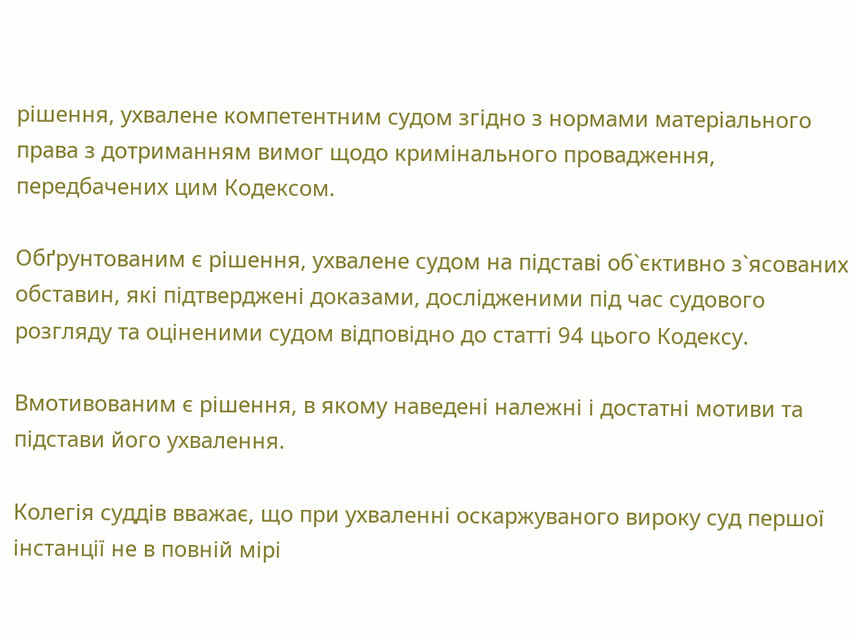рішення, ухвалене компетентним судом згідно з нормами матеріального права з дотриманням вимог щодо кримінального провадження, передбачених цим Кодексом.

Обґрунтованим є рішення, ухвалене судом на підставі об`єктивно з`ясованих обставин, які підтверджені доказами, дослідженими під час судового розгляду та оціненими судом відповідно до статті 94 цього Кодексу.

Вмотивованим є рішення, в якому наведені належні і достатні мотиви та підстави його ухвалення.

Колегія суддів вважає, що при ухваленні оскаржуваного вироку суд першої інстанції не в повній мірі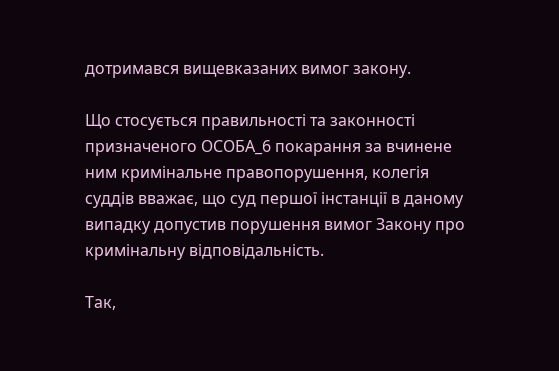дотримався вищевказаних вимог закону.

Що стосується правильності та законності призначеного ОСОБА_6 покарання за вчинене ним кримінальне правопорушення, колегія суддів вважає, що суд першої інстанції в даному випадку допустив порушення вимог Закону про кримінальну відповідальність.

Так,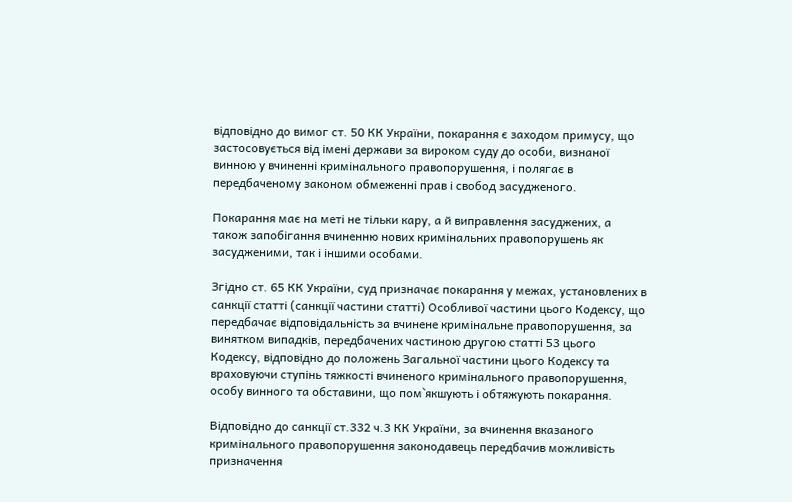відповідно до вимог ст. 50 КК України, покарання є заходом примусу, що застосовується від імені держави за вироком суду до особи, визнаної винною у вчиненні кримінального правопорушення, і полягає в передбаченому законом обмеженні прав і свобод засудженого.

Покарання має на меті не тільки кару, а й виправлення засуджених, а також запобігання вчиненню нових кримінальних правопорушень як засудженими, так і іншими особами.

Згідно ст. 65 КК України, суд призначає покарання у межах, установлених в санкції статті (санкції частини статті) Особливої частини цього Кодексу, що передбачає відповідальність за вчинене кримінальне правопорушення, за винятком випадків, передбачених частиною другою статті 53 цього Кодексу, відповідно до положень Загальної частини цього Кодексу та враховуючи ступінь тяжкості вчиненого кримінального правопорушення, особу винного та обставини, що пом`якшують і обтяжують покарання.

Відповідно до санкції ст.332 ч.3 КК України, за вчинення вказаного кримінального правопорушення законодавець передбачив можливість призначення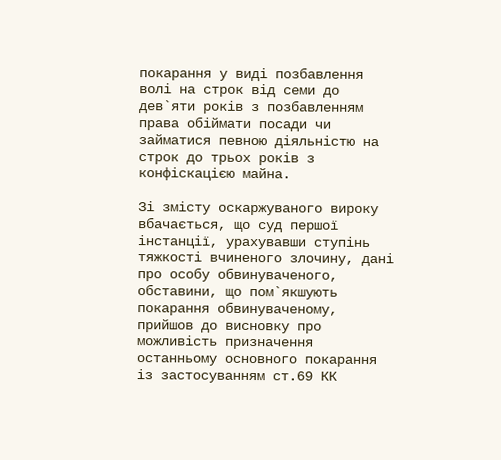покарання у виді позбавлення волі на строк від семи до дев`яти років з позбавленням права обіймати посади чи займатися певною діяльністю на строк до трьох років з конфіскацією майна.

Зі змісту оскаржуваного вироку вбачається, що суд першої інстанції, урахувавши ступінь тяжкості вчиненого злочину, дані про особу обвинуваченого, обставини, що пом`якшують покарання обвинуваченому, прийшов до висновку про можливість призначення останньому основного покарання із застосуванням ст.69 КК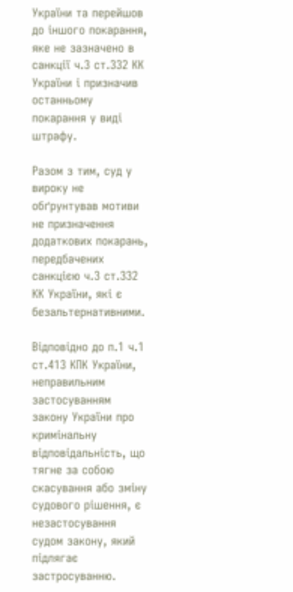України та перейшов до іншого покарання, яке не зазначено в санкції ч.3 ст.332 КК України і призначив останньому покарання у виді штрафу.

Разом з тим, суд у вироку не обґрунтував мотиви не призначення додаткових покарань, передбачених санкцією ч.3 ст.332 КК України, які є безальтернативними.

Відповідно до п.1 ч.1 ст.413 КПК України, неправильним застосуванням закону України про кримінальну відповідальність, що тягне за собою скасування або зміну судового рішення, є незастосування судом закону, який підлягає застросуванню.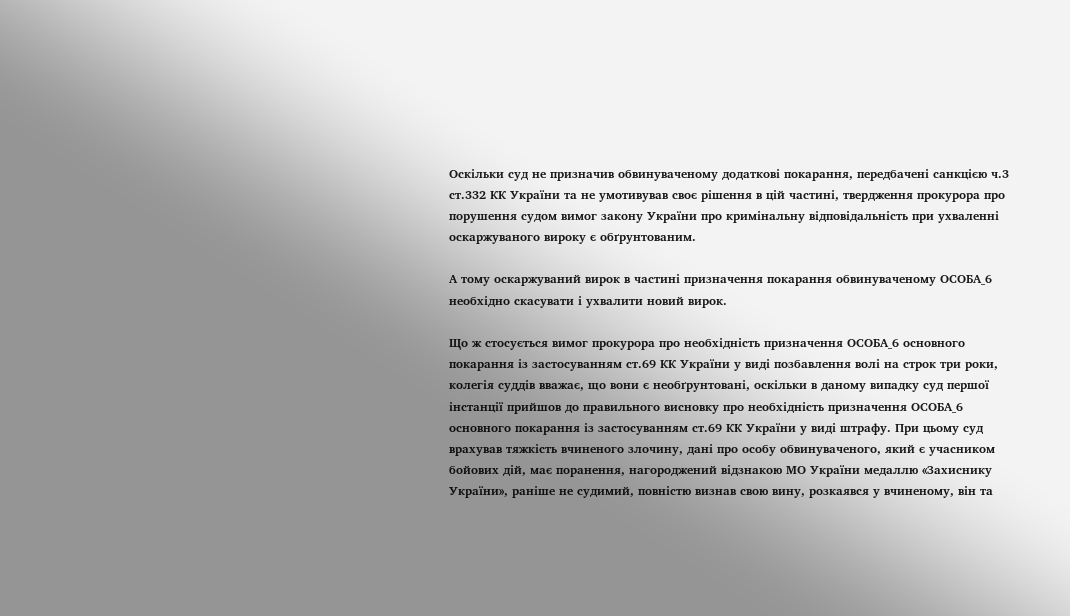Оскільки суд не призначив обвинуваченому додаткові покарання, передбачені санкцією ч.3 ст.332 КК України та не умотивував своє рішення в цій частині, твердження прокурора про порушення судом вимог закону України про кримінальну відповідальність при ухваленні оскаржуваного вироку є обґрунтованим.

А тому оскаржуваний вирок в частині призначення покарання обвинуваченому ОСОБА_6 необхідно скасувати і ухвалити новий вирок.

Що ж стосується вимог прокурора про необхідність призначення ОСОБА_6 основного покарання із застосуванням ст.69 КК України у виді позбавлення волі на строк три роки, колегія суддів вважає, що вони є необґрунтовані, оскільки в даному випадку суд першої інстанції прийшов до правильного висновку про необхідність призначення ОСОБА_6 основного покарання із застосуванням ст.69 КК України у виді штрафу. При цьому суд врахував тяжкість вчиненого злочину, дані про особу обвинуваченого, який є учасником бойових дій, має поранення, нагороджений відзнакою МО України медаллю «Захиснику України», раніше не судимий, повністю визнав свою вину, розкаявся у вчиненому, він та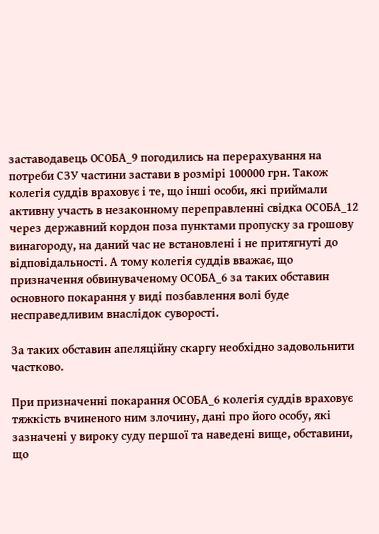заставодавець ОСОБА_9 погодились на перерахування на потреби СЗУ частини застави в розмірі 100000 грн. Також колегія суддів враховує і те, що інші особи, які приймали активну участь в незаконному переправленні свідка ОСОБА_12 через державний кордон поза пунктами пропуску за грошову винагороду, на даний час не встановлені і не притягнуті до відповідальності. А тому колегія суддів вважає, що призначення обвинуваченому ОСОБА_6 за таких обставин основного покарання у виді позбавлення волі буде несправедливим внаслідок суворості.

За таких обставин апеляційну скаргу необхідно задовольнити частково.

При призначенні покарання ОСОБА_6 колегія суддів враховує тяжкість вчиненого ним злочину, дані про його особу, які зазначені у вироку суду першої та наведені вище, обставини, що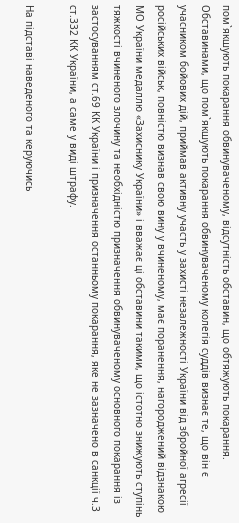пом`якшують покарання обвинуваченому, відсутність обставин, що обтяжують покарання. Обставинами, що пом`якшують покарання обвинуваченому колегія суддів визнає те, що він є учасником бойових дій, приймав активну участь у захисті незалежності України від збройної агресії російських військ, повністю визнав свою вину у вчиненому, має поранення, нагороджений відзнакою МО України медаллю «Захиснику України» і вважає ці обставини такими, що істотно знижують ступінь тяжкості вчиненого злочину та необхідністю призначення обвинуваченому основного покарання із застосуванням ст.69 КК України і призначення останньому покарання, яке не зазначено в санкції ч.3 ст.332 КК України, а саме у виді штрафу.

На підставі наведеного та керуючись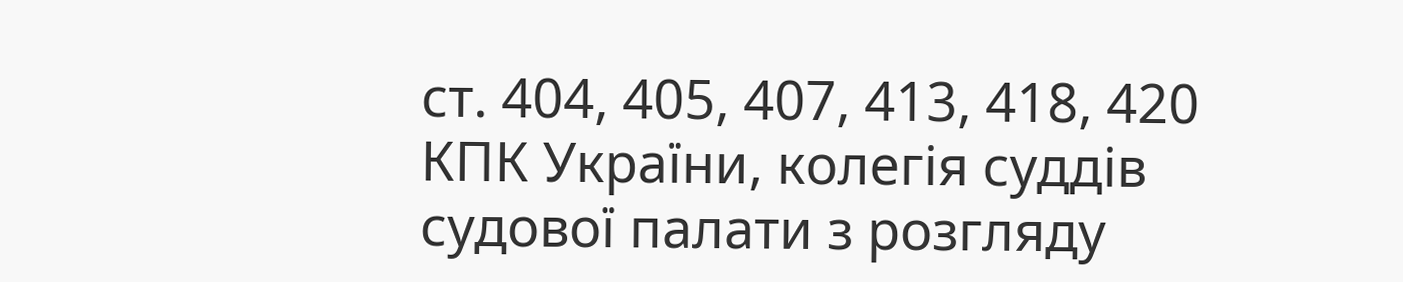ст. 404, 405, 407, 413, 418, 420 КПК України, колегія суддів судової палати з розгляду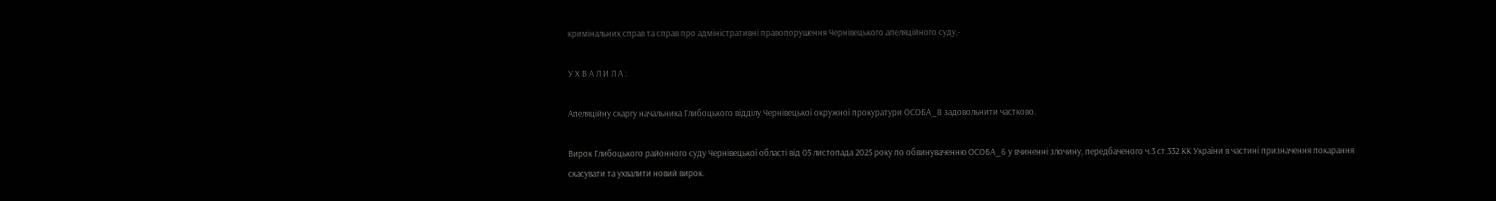кримінальних справ та справ про адміністративні правопорушення Чернівецького апеляційного суду,-

У Х В А Л И Л А :

Апеляційну скаргу начальника Глибоцького відділу Чернівецької окружної прокуратури ОСОБА_8 задовольнити частково.

Вирок Глибоцького районного суду Чернівецької області від 05 листопада 2025 року по обвинуваченню ОСОБА_6 у вчиненні злочину, передбаченого ч.3 ст.332 КК України в частині призначення покарання скасувати та ухвалити новий вирок.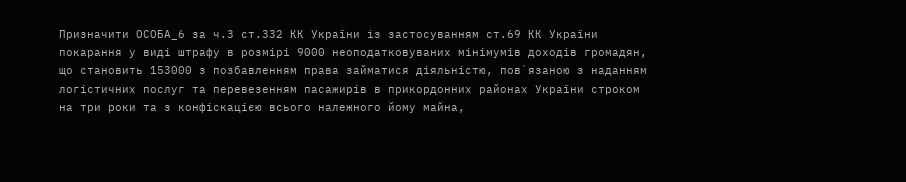Призначити ОСОБА_6 за ч.3 ст.332 КК України із застосуванням ст.69 КК України покарання у виді штрафу в розмірі 9000 неоподатковуваних мінімумів доходів громадян, що становить 153000 з позбавленням права займатися діяльністю, пов`язаною з наданням логістичних послуг та перевезенням пасажирів в прикордонних районах України строком на три роки та з конфіскацією всього належного йому майна,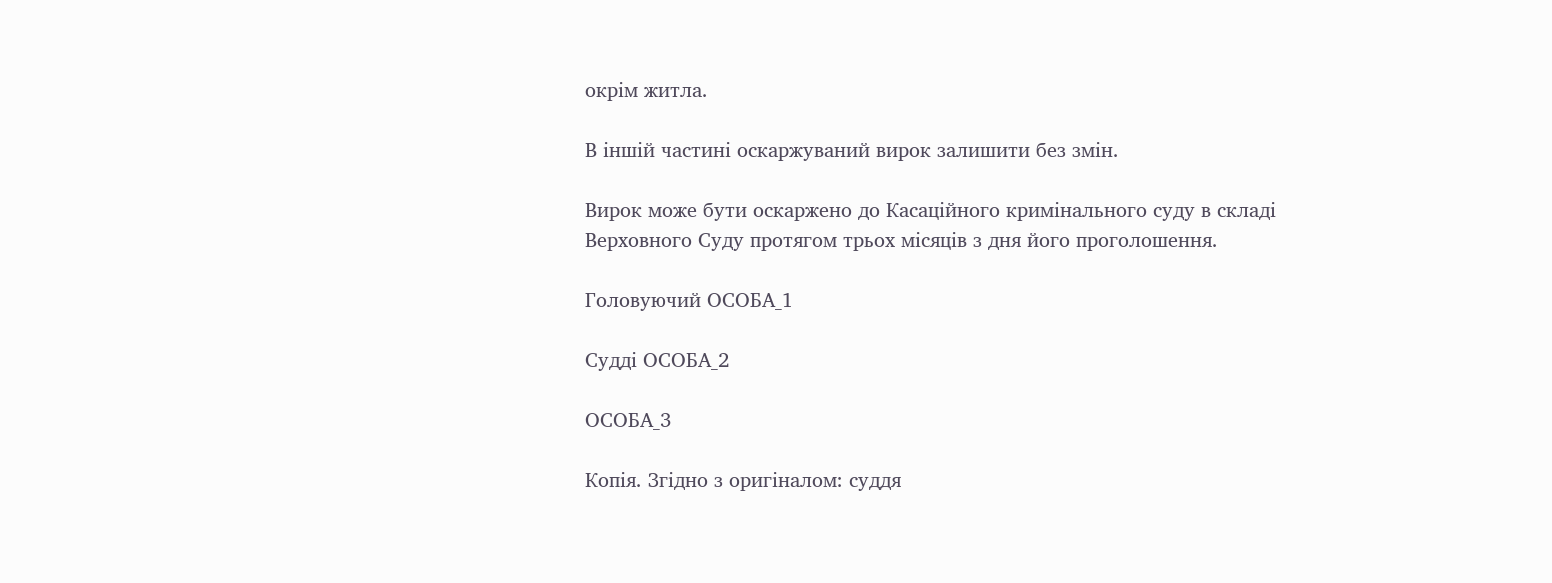окрім житла.

В іншій частині оскаржуваний вирок залишити без змін.

Вирок може бути оскаржено до Касаційного кримінального суду в складі Верховного Суду протягом трьох місяців з дня його проголошення.

Головуючий ОСОБА_1

Судді ОСОБА_2

ОСОБА_3

Копія. Згідно з оригіналом: суддя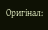Оригінал: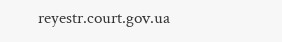reyestr.court.gov.ua